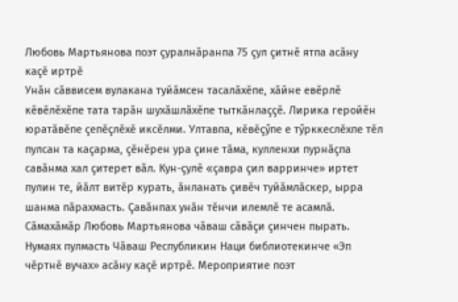Любовь Мартьянова поэт çуралнăранпа 75 çул çитнӗ ятпа асăну каçӗ иртрӗ
Унăн сăввисем вулакана туйăмсен тасалăхӗпе, хăйне евӗрлӗ кӗвӗлӗхӗпе тата тарăн шухăшлăхӗпе тыткăнлаççӗ. Лирика геройӗн юратăвӗпе çепӗçлӗхӗ иксӗлми. Ултавпа, кӗвӗçӳпе е тӳрккеслӗхпе тӗл пулсан та каçарма, çӗнӗрен ура çине тăма, кулленхи пурнăçпа савăнма хал çитерет вăл. Кун-çулӗ «çавра çил варринче» иртет пулин те, йăлт витӗр курать, ăнланать çивӗч туйăмлăскер, ырра шанма пăрахмасть. Çавăнпах унăн тӗнчи илемлӗ те асамлă.
Сăмахăмăр Любовь Мартьянова чăваш сăвăçи çинчен пырать. Нумаях пулмасть Чăваш Республикин Наци библиотекинче «Эп чӗртнӗ вучах» асăну каçӗ иртрӗ. Мероприятие поэт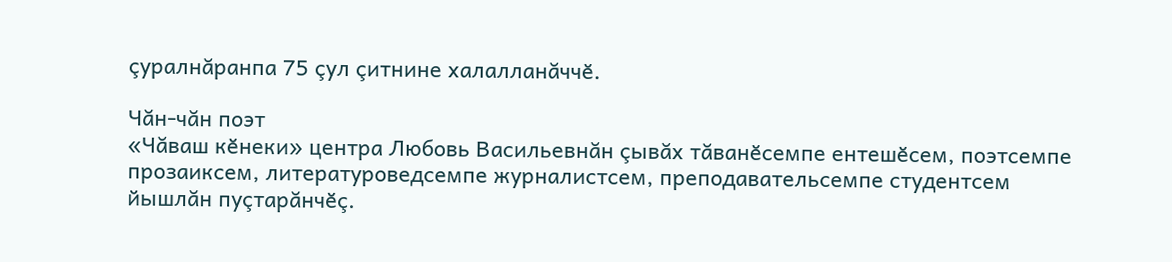çуралнăранпа 75 çул çитнине халалланăччӗ.

Чăн-чăн поэт
«Чăваш кӗнеки» центра Любовь Васильевнăн çывăх тăванӗсемпе ентешӗсем, поэтсемпе прозаиксем, литературоведсемпе журналистсем, преподавательсемпе студентсем йышлăн пуçтарăнчӗç.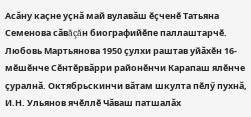Асăну каçне уçнă май вулавăш ӗçченӗ Татьяна Семенова сăвăçăн биографийӗпе паллаштарчӗ.
Любовь Мартьянова 1950 çулхи раштав уйăхӗн 16-мӗшӗнче Сӗнтӗрвăрри районӗнчи Карапаш ялӗнче çуралнă. Октябрьскинчи вăтам шкулта пӗлӳ пухнă, И.Н. Ульянов ячӗллӗ Чăваш патшалăх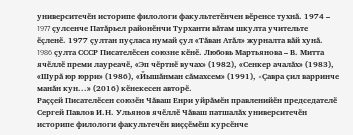университечӗн историпе филологи факультетӗнчен вӗренсе тухнă. 1974 – 1977 çулсенче Патăрьел районӗнчи Турханти вăтам шкулта учительте ӗçленӗ. 1977 çултан пуçласа нумай çул «Тăван Атăл» журналта вăй хунă. 1986 çулта СССР Писателӗсен союзне кӗнӗ. Любовь Мартьянова – В. Митта ячӗллӗ преми лауреачӗ, «Эп чӗртнӗ вучах» (1982), «Сенкер ачалăх» (1983), «Шурă юр юрри» (1986), «Йышăнман сăмахсем» (1991), «Çавра çил варринче манăн кун...» (2016) кӗнекесен авторӗ.
Раççей Писателӗсен союзӗн Чăваш Енри уйрăмӗн правленийӗн председателӗ Сергей Павлов И.Н. Ульянов ячӗллӗ Чăваш патшалăх университечӗн историпе филологи факультечӗн виççӗмӗш курсӗнче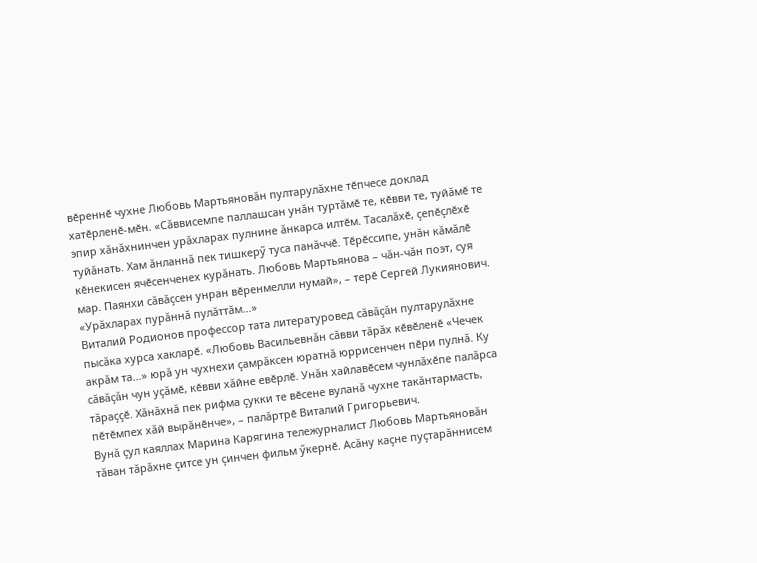вӗреннӗ чухне Любовь Мартьяновăн пултарулăхне тӗпчесе доклад хатӗрленӗ-мӗн. «Сăввисемпе паллашсан унăн туртăмӗ те, кӗвви те, туйăмӗ те эпир хăнăхнинчен урăхларах пулнине ăнкарса илтӗм. Тасалăхӗ, çепӗçлӗхӗ туйăнать. Хам ăнланнă пек тишкерӳ туса панăччӗ. Тӗрӗссипе, унăн кăмăлӗ кӗнекисен ячӗсенченех курăнать. Любовь Мартьянова – чăн-чăн поэт, суя мар. Паянхи сăвăçсен унран вӗренмелли нумай», – терӗ Сергей Лукиянович.
«Урăхларах пурăннă пулăттăм...»
Виталий Родионов профессор тата литературовед сăвăçăн пултарулăхне пысăка хурса хакларӗ. «Любовь Васильевнăн сăвви тăрăх кӗвӗленӗ «Чечек акрăм та...» юрă ун чухнехи çамрăксен юратнă юррисенчен пӗри пулнă. Ку сăвăçăн чун уçăмӗ, кӗвви хăйне евӗрлӗ. Унăн хайлавӗсем чунлăхӗпе палăрса тăраççӗ. Хăнăхнă пек рифма çукки те вӗсене вуланă чухне такăнтармасть, пӗтӗмпех хăй вырăнӗнче», – палăртрӗ Виталий Григорьевич.
Вунă çул каяллах Марина Карягина тележурналист Любовь Мартьяновăн тăван тăрăхне çитсе ун çинчен фильм ӳкернӗ. Асăну каçне пуçтарăннисем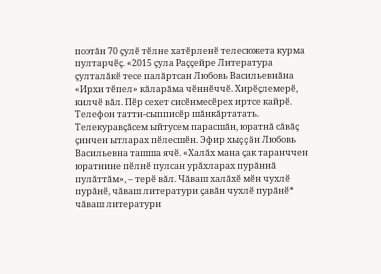поэтăн 70 çулӗ тӗлне хатӗрленӗ телесюжета курма пултарчӗç. «2015 çула Раççейре Литература çулталăкӗ тесе палăртсан Любовь Васильевнăна «Ирхи тӗпел» кăларăма чӗннӗччӗ. Хирӗçлемерӗ, килчӗ вăл. Пӗр сехет сисӗнмесӗрех иртсе кайрӗ. Телефон татти-сыпписӗр шăнкăртатать. Телекуравçăсем ыйтусем парасшăн, юратнă сăвăç çинчен ытларах пӗлесшӗн. Эфир хыççăн Любовь Васильевна ташша ячӗ. «Халăх мана çак таранччен юратнине пӗлнӗ пулсан урăхларах пурăннă пулăттăм», – терӗ вăл. Чăваш халăхӗ мӗн чухлӗ пурăнӗ, чăваш литератури çавăн чухлӗ пурăнӗ* чăваш литератури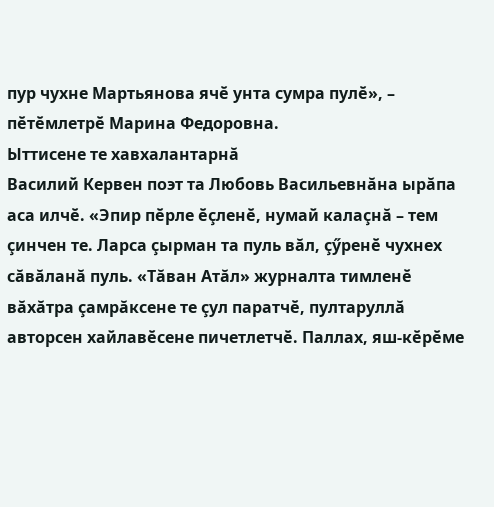пур чухне Мартьянова ячӗ унта сумра пулӗ», – пӗтӗмлетрӗ Марина Федоровна.
Ыттисене те хавхалантарнă
Василий Кервен поэт та Любовь Васильевнăна ырăпа аса илчӗ. «Эпир пӗрле ӗçленӗ, нумай калаçнă – тем çинчен те. Ларса çырман та пуль вăл, çӳренӗ чухнех сăвăланă пуль. «Тăван Атăл» журналта тимленӗ вăхăтра çамрăксене те çул паратчӗ, пултаруллă авторсен хайлавӗсене пичетлетчӗ. Паллах, яш-кӗрӗме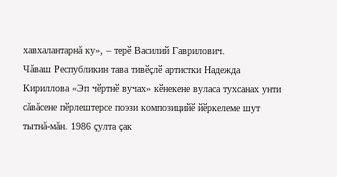хавхалантарнă ку», – терӗ Василий Гаврилович.
Чăваш Республикин тава тивӗçлӗ артистки Надежда Кириллова «Эп чӗртнӗ вучах» кӗнекене вуласа тухсанах унти сăвăсене пӗрлештерсе поэзи композицийӗ йӗркелеме шут тытнă-мăн. 1986 çулта çак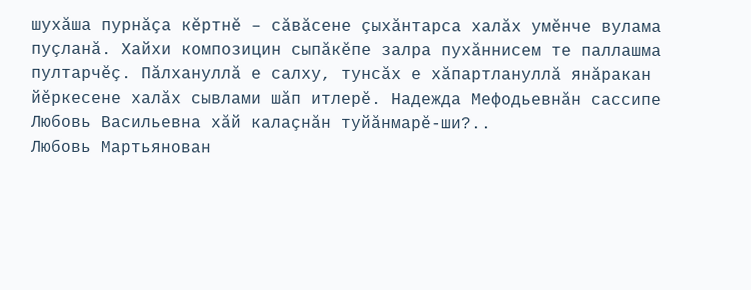шухăша пурнăçа кӗртнӗ – сăвăсене çыхăнтарса халăх умӗнче вулама пуçланă. Хайхи композицин сыпăкӗпе залра пухăннисем те паллашма пултарчӗç. Пăлхануллӑ е салху, тунсăх е хăпартлануллă янăракан йӗркесене халăх сывлами шăп итлерӗ. Надежда Мефодьевнăн сассипе Любовь Васильевна хăй калаçнăн туйăнмарӗ-ши?..
Любовь Мартьянован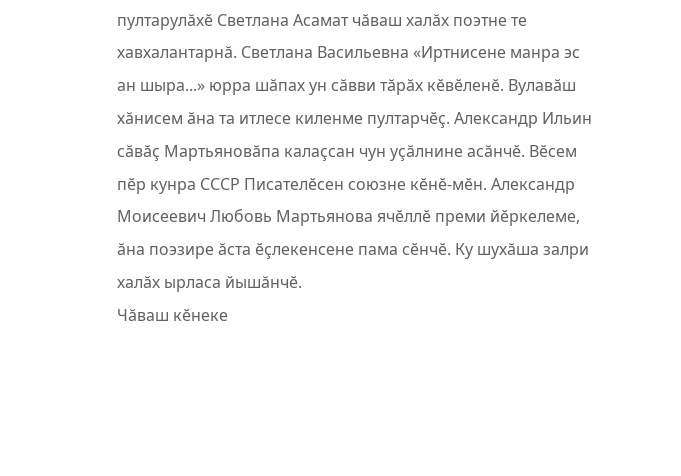пултарулăхӗ Светлана Асамат чăваш халăх поэтне те хавхалантарнă. Светлана Васильевна «Иртнисене манра эс ан шыра...» юрра шăпах ун сăвви тăрăх кӗвӗленӗ. Вулавăш хăнисем ăна та итлесе киленме пултарчӗç. Александр Ильин сăвăç Мартьяновăпа калаçсан чун уçăлнине асăнчӗ. Вӗсем пӗр кунра СССР Писателӗсен союзне кӗнӗ-мӗн. Александр Моисеевич Любовь Мартьянова ячӗллӗ преми йӗркелеме, ăна поэзире ăста ӗçлекенсене пама сӗнчӗ. Ку шухăша залри халăх ырласа йышăнчӗ.
Чăваш кӗнеке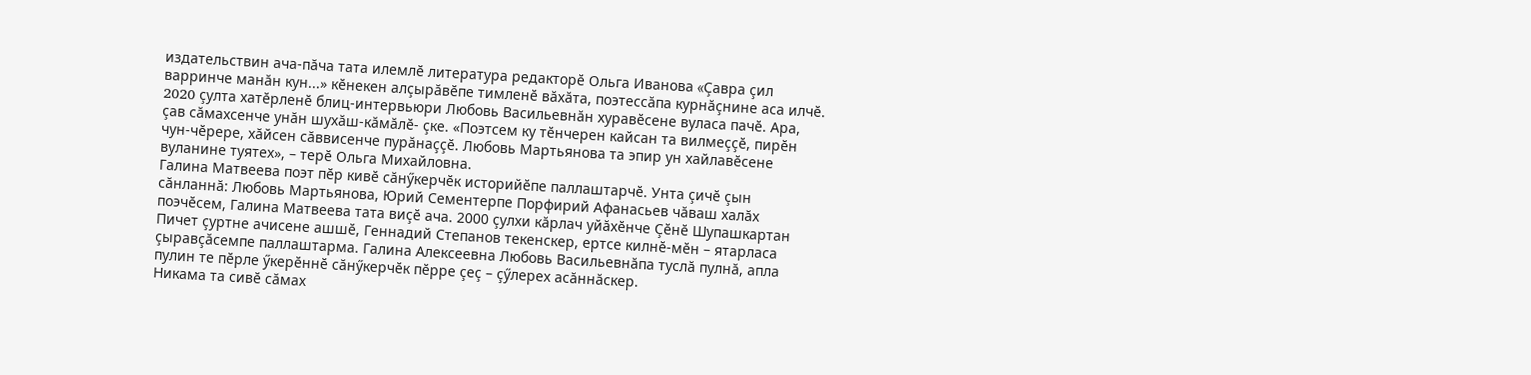издательствин ача-пăча тата илемлӗ литература редакторӗ Ольга Иванова «Çавра çил варринче манăн кун...» кӗнекен алçырăвӗпе тимленӗ вăхăта, поэтессăпа курнăçнине аса илчӗ. 2020 çулта хатӗрленӗ блиц-интервьюри Любовь Васильевнăн хуравӗсене вуласа пачӗ. Ара, çав сăмахсенче унăн шухăш-кăмăлӗ- çке. «Поэтсем ку тӗнчерен кайсан та вилмеççӗ, пирӗн чун-чӗрере, хăйсен сăввисенче пурăнаççӗ. Любовь Мартьянова та эпир ун хайлавӗсене вуланине туятех», – терӗ Ольга Михайловна.
Галина Матвеева поэт пӗр кивӗ сăнӳкерчӗк историйӗпе паллаштарчӗ. Унта çичӗ çын сăнланнă: Любовь Мартьянова, Юрий Сементерпе Порфирий Афанасьев чăваш халăх поэчӗсем, Галина Матвеева тата виçӗ ача. 2000 çулхи кăрлач уйăхӗнче Çӗнӗ Шупашкартан Пичет çуртне ачисене ашшӗ, Геннадий Степанов текенскер, ертсе килнӗ-мӗн – ятарласа çыравçăсемпе паллаштарма. Галина Алексеевна Любовь Васильевнăпа туслă пулнă, апла пулин те пӗрле ӳкерӗннӗ сăнӳкерчӗк пӗрре çеç – çӳлерех асăннăскер.
Никама та сивӗ сăмах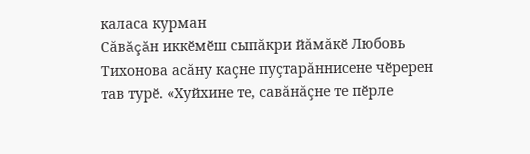каласа курман
Сăвăçăн иккӗмӗш сыпăкри йăмăкӗ Любовь Тихонова асăну каçне пуçтарăннисене чӗререн тав турӗ. «Хуйхине те, савăнăçне те пӗрле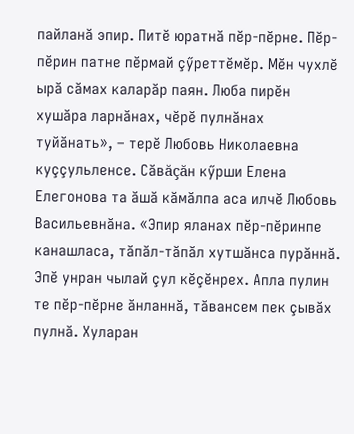пайланă эпир. Питӗ юратнă пӗр-пӗрне. Пӗр-пӗрин патне пӗрмай çӳреттӗмӗр. Мӗн чухлӗ ырă сăмах каларăр паян. Люба пирӗн хушăра ларнăнах, чӗрӗ пулнăнах туйăнать», – терӗ Любовь Николаевна куççульленсе. Сăвăçăн кӳрши Елена Елегонова та ăшă кăмăлпа аса илчӗ Любовь Васильевнăна. «Эпир яланах пӗр-пӗринпе канашласа, тăпăл-тăпăл хутшăнса пурăннă. Эпӗ унран чылай çул кӗçӗнрех. Апла пулин те пӗр-пӗрне ăнланнă, тăвансем пек çывăх пулнă. Хуларан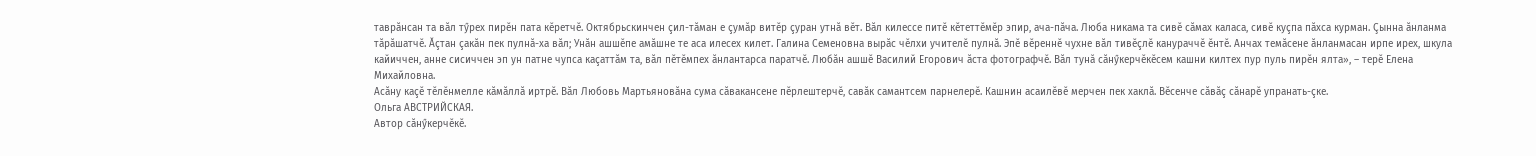таврăнсан та вăл тӳрех пирӗн пата кӗретчӗ. Октябрьскинчен çил-тăман е çумӑр витӗр çуран утнă вӗт. Вăл килессе питӗ кӗтеттӗмӗр эпир, ача-пăча. Люба никама та сивӗ сăмах каласа, сивӗ куçпа пăхса курман. Çынна ăнланма тăрăшатчӗ. Ăçтан çакăн пек пулнă-ха вăл; Унăн ашшӗпе амăшне те аса илесех килет. Галина Семеновна вырăс чӗлхи учителӗ пулнă. Эпӗ вӗреннӗ чухне вăл тивӗçлӗ канураччӗ ӗнтӗ. Анчах темăсене ăнланмасан ирпе ирех, шкула кайиччен, анне сисиччен эп ун патне чупса каçаттăм та, вăл пӗтӗмпех ăнлантарса паратчӗ. Любăн ашшӗ Василий Егорович ăста фотографчӗ. Вăл тунӑ сăнӳкерчӗкӗсем кашни килтех пур пуль пирӗн ялта», – терӗ Елена Михайловна.
Асăну каçӗ тӗлӗнмелле кăмăллă иртрӗ. Вăл Любовь Мартьяновăна сума сăвакансене пӗрлештерчӗ, савăк самантсем парнелерӗ. Кашнин асаилӗвӗ мерчен пек хаклă. Вӗсенче сăвăç сăнарӗ упранать-çке.
Ольга АВСТРИЙСКАЯ.
Автор сăнӳкерчӗкӗ.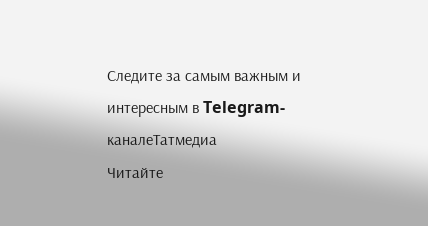Следите за самым важным и интересным в Telegram-каналеТатмедиа
Читайте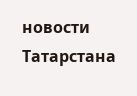новости Татарстана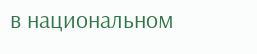в национальном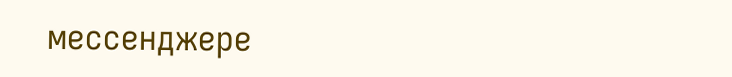мессенджере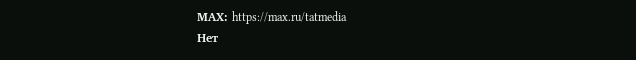MАХ: https://max.ru/tatmedia
Нет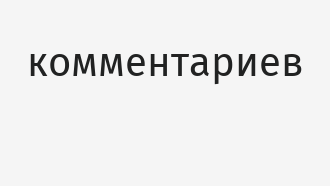комментариев